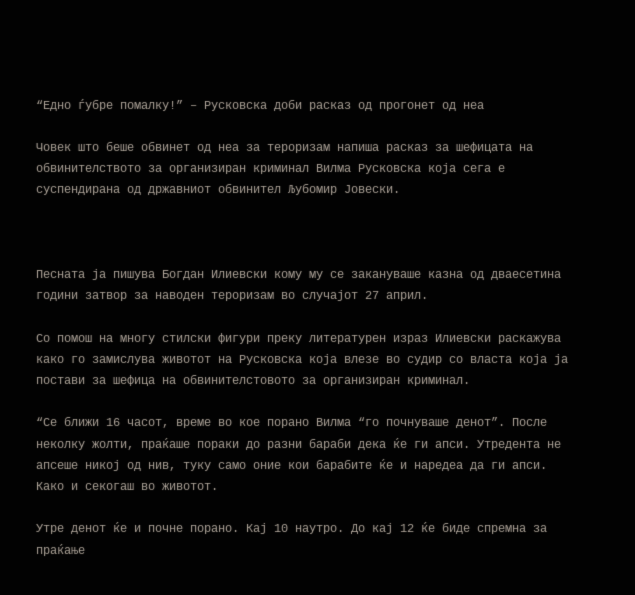“Едно ѓубре помалку!” – Русковска доби расказ од прогонет од неа

Човек што беше обвинет од неа за тероризам напиша расказ за шефицата на обвинителството за организиран криминал Вилма Русковска која сега е суспендирана од државниот обвинител Љубомир Јовески.



Песната ја пишува Богдан Илиевски кому му се закануваше казна од дваесетина години затвор за наводен тероризам во случајот 27 април.

Со помош на многу стилски фигури преку литературен израз Илиевски раскажува како го замислува животот на Русковска која влезе во судир со власта која ја постави за шефица на обвинителстовото за организиран криминал.

“Се ближи 16 часот, време во кое порано Вилма “го почнуваше денот”. После неколку жолти, праќаше пораки до разни бараби дека ќе ги апси. Утредента не апсеше никој од нив, туку само оние кои барабите ќе и наредеа да ги апси. Како и секогаш во животот.

Утре денот ќе и почне порано. Кај 10 наутро. До кај 12 ќе биде спремна за праќање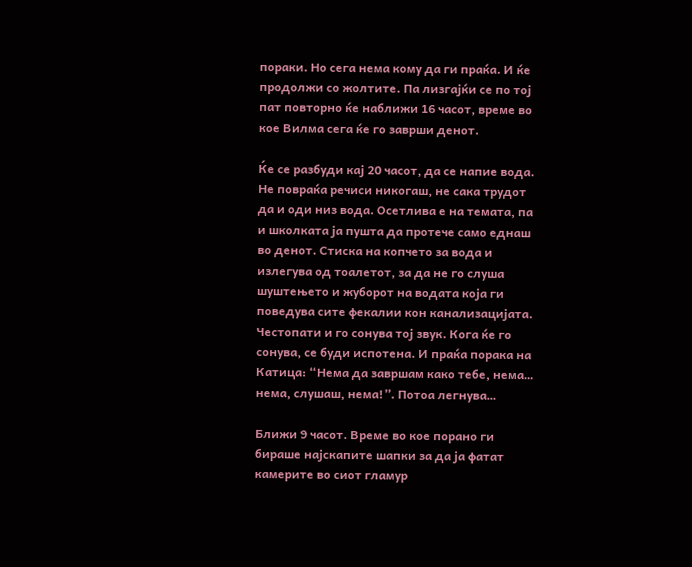пораки. Но сега нема кому да ги праќа. И ќе продолжи со жолтите. Па лизгајќи се по тој пат повторно ќе наближи 16 часот, време во кое Вилма сега ќе го заврши денот.

Ќе се разбуди кај 20 часот, да се напие вода. Не повраќа речиси никогаш, не сака трудот да и оди низ вода. Осетлива е на темата, па и школката ја пушта да протече само еднаш во денот. Стиска на копчето за вода и излегува од тоалетот, за да не го слуша шуштењето и жуборот на водата која ги поведува сите фекалии кон канализацијата. Честопати и го сонува тој звук. Кога ќе го сонува, се буди испотена. И праќа порака на Катица: “Нема да завршам како тебе, нема… нема, слушаш, нема!”. Потоа легнува…

Ближи 9 часот. Време во кое порано ги бираше најскапите шапки за да ја фатат камерите во сиот гламур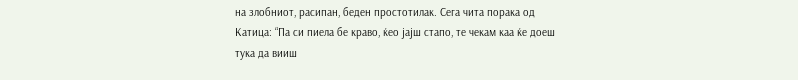на злобниот, расипан, беден простотилак. Сега чита порака од Катица: “Па си пиела бе краво, ќео јајш стапо, те чекам каа ќе доеш тука да вииш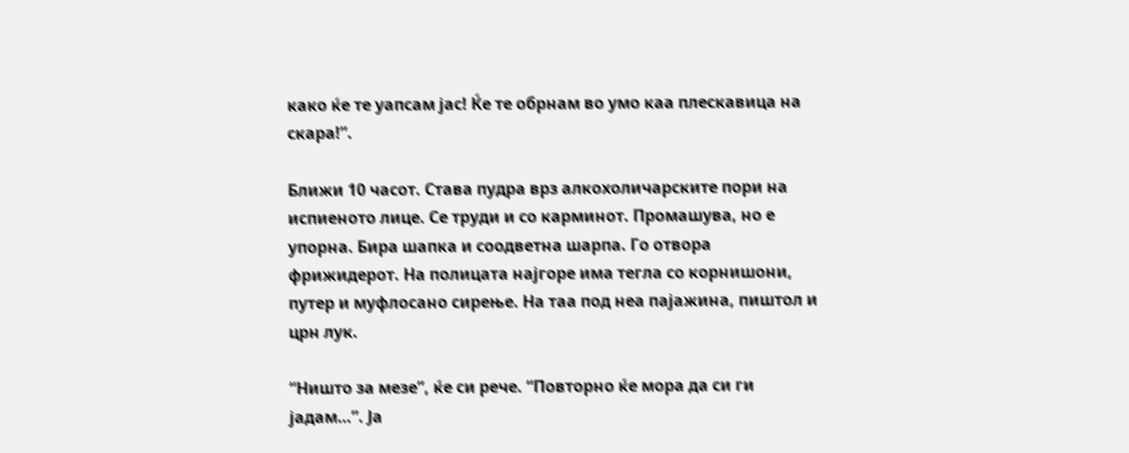како ќе те уапсам јас! Ќе те обрнам во умо каа плескавица на скара!”.

Ближи 10 часот. Става пудра врз алкохоличарските пори на испиеното лице. Се труди и со карминот. Промашува, но е упорна. Бира шапка и соодветна шарпа. Го отвора фрижидерот. На полицата најгоре има тегла со корнишони, путер и муфлосано сирење. На таа под неа пајажина, пиштол и црн лук.

“Ништо за мезе”, ќе си рече. “Повторно ќе мора да си ги јадам…”. Ја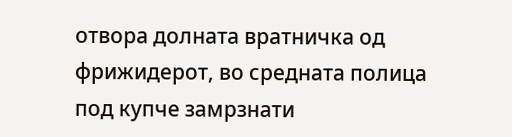отвора долната вратничка од фрижидерот, во средната полица под купче замрзнати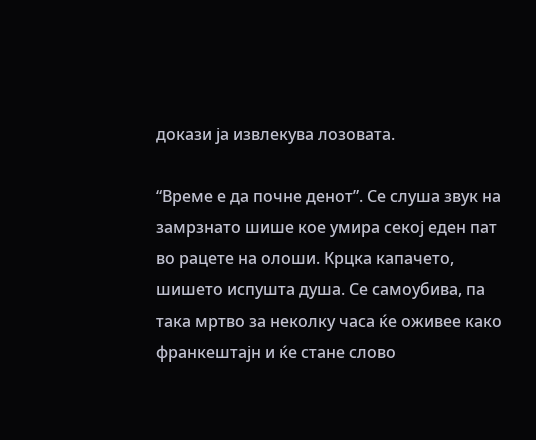докази ја извлекува лозовата.

“Време е да почне денот”. Се слуша звук на замрзнато шише кое умира секој еден пат во рацете на олоши. Крцка капачето, шишето испушта душа. Се самоубива, па така мртво за неколку часа ќе оживее како франкештајн и ќе стане слово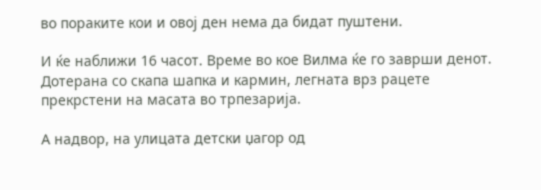во пораките кои и овој ден нема да бидат пуштени.

И ќе наближи 16 часот. Време во кое Вилма ќе го заврши денот. Дотерана со скапа шапка и кармин, легната врз рацете прекрстени на масата во трпезарија.

А надвор, на улицата детски џагор од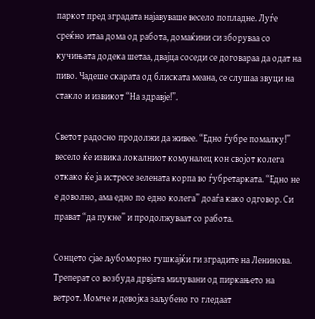паркот пред зградата најавуваше весело попладне. Луѓе среќно итаа дома од работа, домаќини си зборуваа со кучињата додека шетаа, двајца соседи се договараа да одат на пиво. Чадеше скарата од блиската меана, се слушаа звуци на стакло и извикот “На здравје!”.

Светот радосно продолжи да живее. “Едно ѓубре помалку!” весело ќе извика локалниот комуналец кон својот колега откако ќе ја истресе зелената корпа во ѓубретарката. “Едно не е доволно, ама едно по едно колега” доаѓа како одговор. Си прават “да пукне” и продолжуваат со работа.

Сонцето сјае љубоморно гушкајќи ги зградите на Ленинова. Треперат со возбуда дрвјата милувани од пиркањето на ветрот. Момче и девојка заљубено го гледаат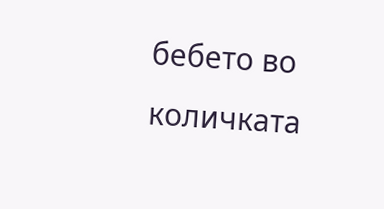бебето во количката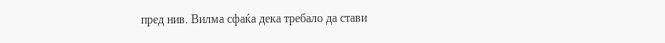пред нив. Вилма сфаќа дека требало да стави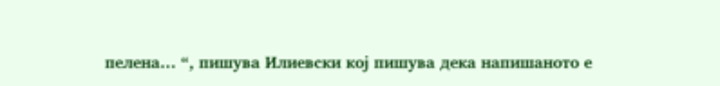пелена… “, пишува Илиевски кој пишува дека напишаното е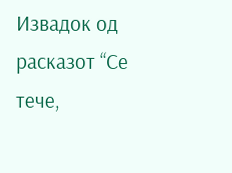Извадок од расказот “Се тече,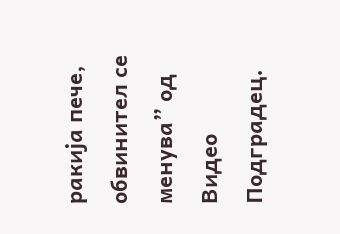ракија пече, обвинител се менува” од Видео Подградец.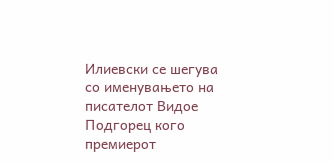Илиевски се шегува со именувањето на писателот Видое Подгорец кого премиерот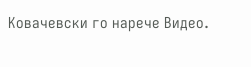Ковачевски го нарече Видео.